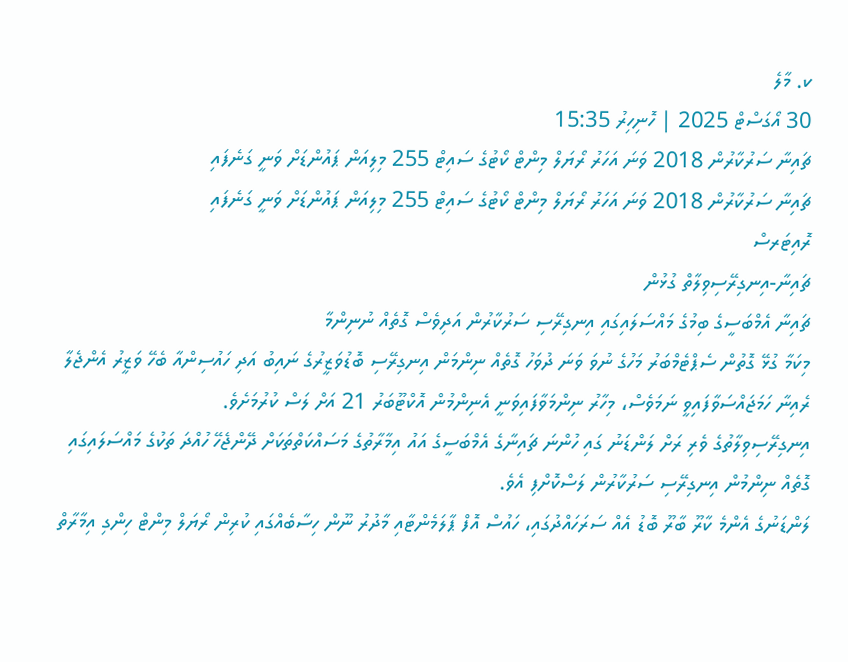ކ. މާލެ
30 އޯގަސްޓް 2025 | ހޮނިހިރު 15:35
ޗައިނާ ސަރުކާރުން 2018 ވަނަ އަހަރު ރޯޔަލް މިންޓް ކޯޓުގެ ސައިޓް 255 މިލިއަން ޕައުންޑަށް ވަނީ ގަނެފައި
ޗައިނާ ސަރުކާރުން 2018 ވަނަ އަހަރު ރޯޔަލް މިންޓް ކޯޓުގެ ސައިޓް 255 މިލިއަން ޕައުންޑަށް ވަނީ ގަނެފައި
ރޮއިޓަރސް
ޗައިނާ-އިނގިރޭސިވިލާތް ގުޅުން
ޗައިނާ އެމްބަސީގެ ބިމުގެ މައްސަލައިގައި އިނގިރޭސި ސަރުކާރުން އަދިވެސް ގޮތެއް ނުނިންމާ
މިކަމާ ގުޅޭ ގޮތުން ސެޕްޓެމްބަރު މަހުގެ ނުވަ ވަނަ ދުވަހު ގޮތެއް ނިންމަން އިނގިރޭސި ބޮޑުވަޒީރުގެ ނައިބު އަދި ހައުސިންއާ ބެހޭ ވަޒީރު އެންޖެލާ ރެއިނާ ހަމަޖައްސަވާފައިވީ ނަމަވެސް، މިހާރު ނިންމަވާފައިވަނީ އެނިންމުން އޮކްޓޫބަރު 21 އަށް ލަސް ކުރުމަށެވެ.
އިނގިރޭސިވިލާތުގެ ވެރި ރަށް ލަންޑަނު ގައި ހުންނަ ޗައިނާގެ އެމްބަސީގެ އައު އިމާރާތުގެ މަސައްކަތްތަކަށް ދޭންޖެހޭ ހުއްދަ ތަކުގެ މައްސަލައިގައި ގޮތެއް ނިންމުން އިނގިރޭސި ސަރުކާރުން ލަސްކޮށްފި އެވެ.
ލަންޑަނުގެ އެންމެ ކާރޫ ބާރޫ ބޮޑު އެއް ސަރަހައްދުގައި، ހައުސް އޮފް ޕާލަމެންޓާއި މާދުރު ނޫން ހިސާބެއްގައި ކުރިން ރޯޔަލް މިންޓް ހިންގި އިމާރާތް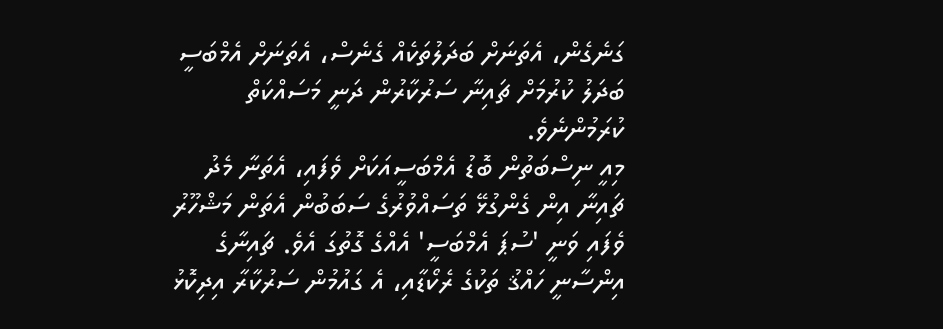ގަނެގެން، އެތަނަށް ބަދަލުތަކެއް ގެނެސް، އެތަނަށް އެމްބަސީ ބަދަލު ކުރުމަށް ޗައިނާ ސަރުކާރުން ދަނީ މަސައްކަތް ކުރަމުންނެވެ.
މިއީ ނިސްބަތުން ބޮޑު އެމްބަސީއަކަށް ވެފައި، އެތަނާ މެދު ޗައިނާ އިން ގެންގުޅޭ ތަސައްވުރުގެ ސަބަބުން އެތަން މަޝްހޫރު ވެފައި ވަނީ 'ސުޕަ އެމްބަސީ' އެއްގެ ގޮތުގަ އެވެ. ޗައިނާގެ އިންސާނީ ހައްޤު ތަކުގެ ރެކޯޑާއި، އެ ގައުމުން ސަރުކާރާ އިދިކޮޅު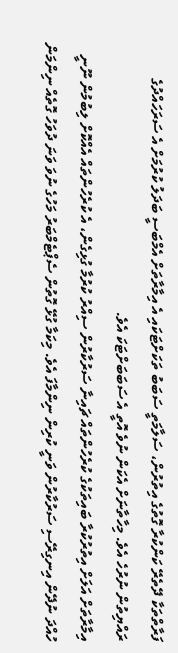ފަރާތްތަކާ ދޭތެރޭ ކަންކުރާ ގޮތުގެ އިތުރުން، ސަލާމަތީ ސަބަބު ތަކަށްޓަކައި އެ އިމާރާތަށް އެމްބަސީ ބަދަލު ކުރުމަށް އެ ސަރަހައްދުގެ ރައްޔިތުން ނުރުހެ އެވެ. މިހާތާނަށް އެކަން ނުވެ އޮތީ އެ ސަބަބަށްޓަކަ އެވެ.
އިމާރާތަށް އަލަށް އިތުރުކުރާ ބައިތަކުގެ ކުރެހުންތައް ޗައިނާ ސަރުކާރުން ސިއްރު ކުރުމާ ގުޅިގެން، އެ ކުރެހުންތައް އެއްކޮށް ލިބުމުން ނޫނީ ހުއްދަ ނުދޭން އިނގިރޭސި ސަރުކާރުން ވަނީ ކުރިން ނިންމާފަ އެވެ. މިކަމާ ގުޅޭ ގޮތުން ސެޕްޓެމްބަރު މަހުގެ ނުވަ ވަނަ ދުވަހު ގޮތެއް ނިންމަން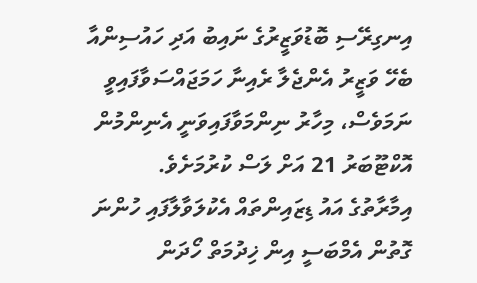އިނގިރޭސި ބޮޑުވަޒީރުގެ ނައިބު އަދި ހައުސިންއާ ބެހޭ ވަޒީރު އެންޖެލާ ރެއިނާ ހަމަޖައްސަވާފައިވީ ނަމަވެސް، މިހާރު ނިންމަވާފައިވަނީ އެނިންމުން އޮކްޓޫބަރު 21 އަށް ލަސް ކުރުމަށެވެ.
އިމާރާތުގެ އައު ޑިޒައިންތައް އެކުލަވާލާފައި ހުންނަ ގޮތުން އެމްބަސީ އިން ޚިދުމަތް ހޯދަން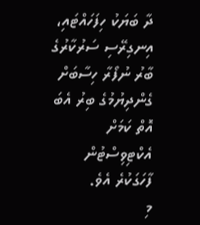ދާ ބަޔަކު ހިފަހައްޓައި، އިނގިރޭސި ސަރުކާރުގެ ބާރު ނުފޯރާ ހިސާބަށް ގެންދިޔުމުގެ ބިރު އެބަ އޮތް ކަމަށް އެކްޓިވިސްޓުން ފާހަގަކުރެ އެވެ.
މި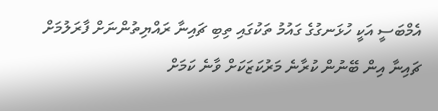އެމްބަސީ އަކީ ހުޅަނގުގެ ގައުމު ތަކުގައި ތިބި ޗައިނާ ރައްޔިތުންނަށް ފާރަލުމަށް ޗައިނާ އިން ބޭނުން ކުރާނެ މަރުކަޒަކަށް ވާނެ ކަމަށް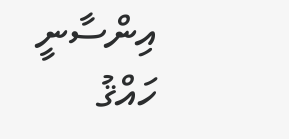އިންސާނީ ހައްޤު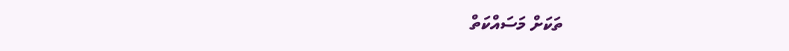ތަކަށް މަސައްކަތް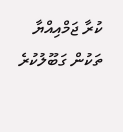ކުރާ ޖަމްއިއްޔާ ތަކުން ގަބޫލުކުރެ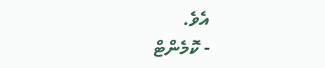އެވެ.
- ކޮމެންޓް